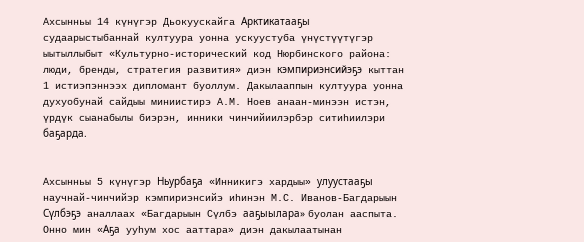Ахсынньы 14 күнүгэр Дьокуускайга Арктикатааҕы судаарыстыбаннай култуура уонна ускуустуба үнүстүүтүгэр ыытыллыбыт «Культурно-исторический код Нюрбинского района: люди, бренды, стратегия развития» диэн кэмпириэнсийэҕэ кыттан 1 истиэпэннээх дипломант буоллум. Дакылааппын култуура уонна духуобунай сайдыы миниистирэ А.М. Ноев анаан-минээн истэн, үрдүк сыанабылы биэрэн, инники чинчийиилэрбэр ситиһиилэри баҕарда.


Ахсынньы 5 күнүгэр Ньурбаҕа «Инникигэ хардыы» улуустааҕы научнай-чинчийэр кэмпириэнсийэ иһинэн М.С. Иванов-Багдарыын Сүлбэҕэ аналлаах «Багдарыын Сүлбэ ааҕыылара» буолан ааспыта.
Онно мин «Аҕа ууһум хос ааттара» диэн дакылаатынан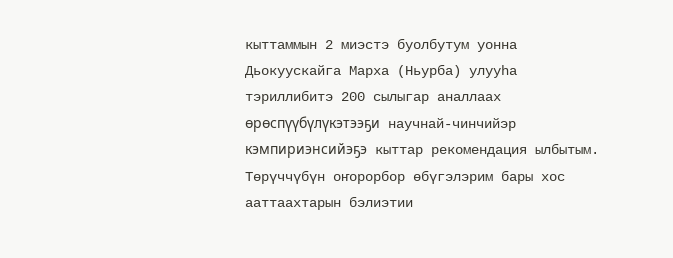кыттаммын 2 миэстэ буолбутум уонна Дьокуускайга Марха (Ньурба) улууһа тэриллибитэ 200 сылыгар аналлаах өрөспүүбүлүкэтээҕи научнай-чинчийэр кэмпириэнсийэҕэ кыттар рекомендация ылбытым.
Төрүччүбүн оҥорорбор өбүгэлэрим бары хос ааттаахтарын бэлиэтии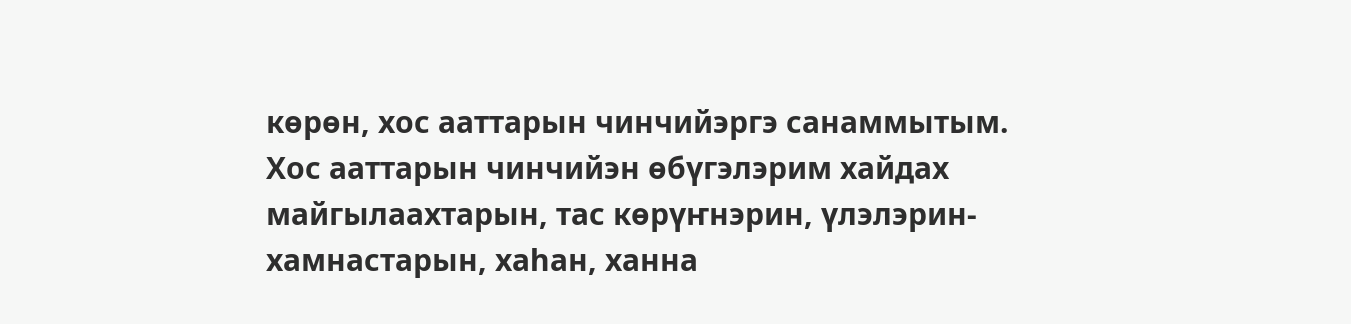көрөн, хос ааттарын чинчийэргэ санаммытым. Хос ааттарын чинчийэн өбүгэлэрим хайдах майгылаахтарын, тас көрүҥнэрин, үлэлэрин-хамнастарын, хаһан, ханна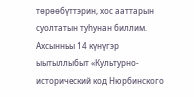төрөөбүттэрин, хос ааттарын суолтатын туһунан биллим.
Ахсынньы 14 күнүгэр ыытыллыбыт «Культурно-исторический код Нюрбинского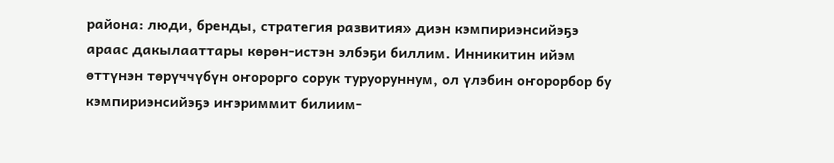района: люди, бренды, стратегия развития» диэн кэмпириэнсийэҕэ араас дакылааттары көрөн-истэн элбэҕи биллим. Инникитин ийэм өттүнэн төрүччүбүн оҥорорго сорук туруоруннум, ол үлэбин оҥорорбор бу кэмпириэнсийэҕэ иҥэриммит билиим-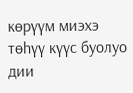көрүүм миэхэ төһүү күүс буолуо дии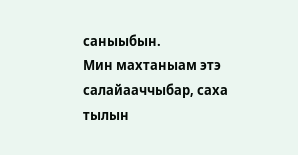саныыбын.
Мин махтаныам этэ салайааччыбар, саха тылын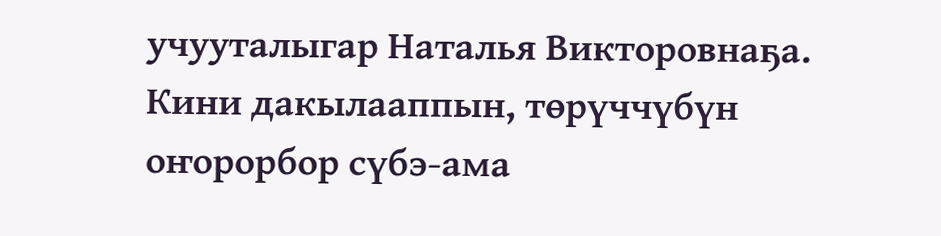учууталыгар Наталья Викторовнаҕа. Кини дакылааппын, төрүччүбүн оҥорорбор сүбэ-ама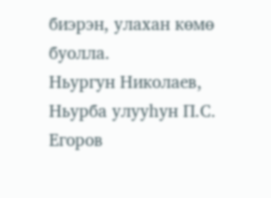биэрэн, улахан көмө буолла.
Ньургун Николаев,
Ньурба улууһун П.С. Егоров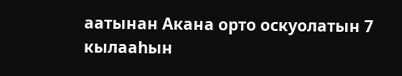аатынан Акана орто оскуолатын 7 кылааһын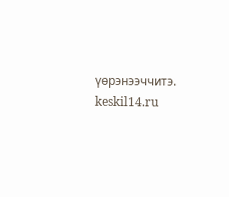үөрэнээччитэ.
keskil14.ru